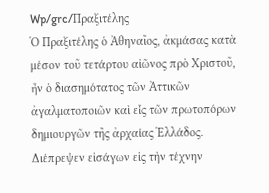Wp/grc/Πραξιτέλης
Ὁ Πραξιτέλης ὁ Ἀθηναῖος, ἀκμάσας κατὰ μέσον τοῦ τετάρτου αἰῶνος πρὸ Χριστοῦ, ἦν ὁ διασημότατος τῶν Ἀττικῶν ἀγαλματοποιῶν καὶ εἷς τῶν πρωτοπόρων δημιουργῶν τῆς ἀρχαίας Ἑλλάδος. Διέπρεψεν εἰσάγων εἰς τὴν τέχνην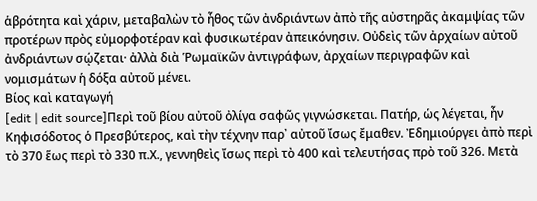ἁβρότητα καὶ χάριν, μεταβαλὼν τὸ ἦθος τῶν ἀνδριάντων ἀπὸ τῆς αὐστηρᾶς ἀκαμψίας τῶν προτέρων πρὸς εὐμορφοτέραν καὶ φυσικωτέραν ἀπεικόνησιν. Οὐδεὶς τῶν ἀρχαίων αὐτοῦ ἀνδριάντων σῴζεται· ἀλλὰ διὰ Ῥωμαϊκῶν ἀντιγράφων, ἀρχαίων περιγραφῶν καὶ νομισμάτων ἡ δόξα αὐτοῦ μένει.
Βίος καὶ καταγωγή
[edit | edit source]Περὶ τοῦ βίου αὐτοῦ ὀλίγα σαφῶς γιγνώσκεται. Πατήρ, ὡς λέγεται, ἦν Κηφισόδοτος ὁ Πρεσβύτερος, καὶ τὴν τέχνην παρ᾽ αὐτοῦ ἴσως ἔμαθεν. Ἐδημιούργει ἀπὸ περὶ τὸ 370 ἕως περὶ τὸ 330 π.Χ., γεννηθεὶς ἴσως περὶ τὸ 400 καὶ τελευτήσας πρὸ τοῦ 326. Μετὰ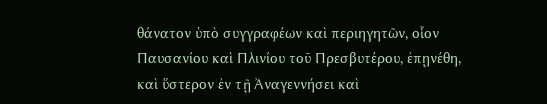θάνατον ὑπὸ συγγραφέων καὶ περιηγητῶν, οἷον Παυσανίου καὶ Πλινίου τοῦ Πρεσβυτέρου, ἐπῃνέθη, καὶ ὕστερον ἐν τῇ Ἀναγεννήσει καὶ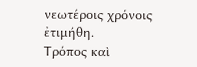νεωτέροις χρόνοις ἐτιμήθη.
Τρόπος καὶ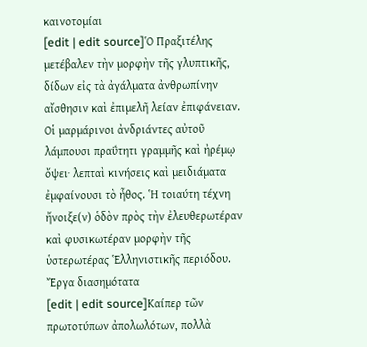καινοτομίαι
[edit | edit source]Ὁ Πραξιτέλης μετέβαλεν τὴν μορφὴν τῆς γλυπτικῆς, δίδων εἰς τὰ ἀγάλματα ἀνθρωπίνην αἴσθησιν καὶ ἐπιμελῆ λείαν ἐπιφάνειαν. Οἱ μαρμάρινοι ἀνδριάντες αὐτοῦ λάμπουσι πραΰτητι γραμμῆς καὶ ἠρέμῳ ὄψει· λεπταὶ κινήσεις καὶ μειδιάματα ἐμφαίνουσι τὸ ἦθος. Ἡ τοιαύτη τέχνη ἤνοιξε(ν) ὁδὸν πρὸς τὴν ἐλευθερωτέραν καὶ φυσικωτέραν μορφὴν τῆς ὑστερωτέρας Ἑλληνιστικῆς περιόδου.
Ἔργα διασημότατα
[edit | edit source]Καίπερ τῶν πρωτοτύπων ἀπολωλότων, πολλὰ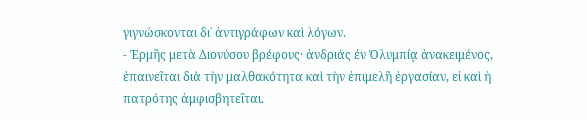γιγνώσκονται δι᾽ ἀντιγράφων καὶ λόγων.
- Ἑρμῆς μετὰ Διονύσου βρέφους· ἀνδριάς ἐν Ὀλυμπίᾳ ἀνακειμένος, ἐπαινεῖται διὰ τὴν μαλθακότητα καὶ τὴν ἐπιμελῆ ἐργασίαν, εἰ καὶ ἡ πατρότης ἀμφισβητεῖται.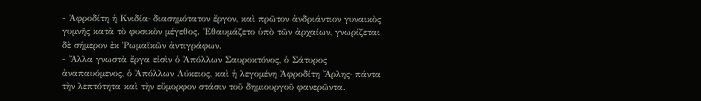- Ἀφροδίτη ἡ Κνιδία· διασημότατον ἔργον, καὶ πρῶτον ἀνδριάντιον γυναικὸς γυμνῆς κατὰ τὸ φυσικὸν μέγεθος. Ἐθαυμάζετο ὑπὸ τῶν ἀρχαίων, γνωρίζεται δὲ σήμερον ἐκ Ῥωμαϊκῶν ἀντιγράφων.
- Ἄλλα γνωστὰ ἔργα εἰσὶν ὁ Ἀπόλλων Σαυροκτόνος, ὁ Σάτυρος ἀναπαυόμενος, ὁ Ἀπόλλων Λύκειος, καὶ ἡ λεγομένη Ἀφροδίτη Ἄρλης· πάντα τὴν λεπτότητα καὶ τὴν εὔμορφον στάσιν τοῦ δημιουργοῦ φανερῶντα.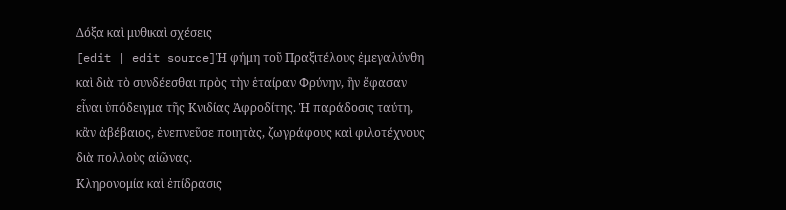Δόξα καὶ μυθικαὶ σχέσεις
[edit | edit source]Ἡ φήμη τοῦ Πραξιτέλους ἐμεγαλύνθη καὶ διὰ τὸ συνδέεσθαι πρὸς τὴν ἑταίραν Φρύνην, ἣν ἔφασαν εἶναι ὑπόδειγμα τῆς Κνιδίας Ἀφροδίτης. Ἡ παράδοσις ταύτη, κἂν ἀβέβαιος, ἐνεπνεῦσε ποιητὰς, ζωγράφους καὶ φιλοτέχνους διὰ πολλοὺς αἰῶνας.
Κληρονομία καὶ ἐπίδρασις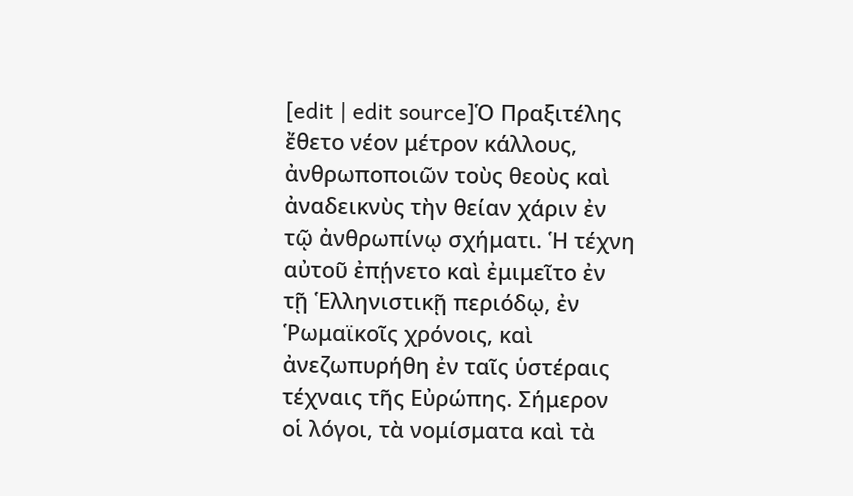[edit | edit source]Ὁ Πραξιτέλης ἔθετο νέον μέτρον κάλλους, ἀνθρωποποιῶν τοὺς θεοὺς καὶ ἀναδεικνὺς τὴν θείαν χάριν ἐν τῷ ἀνθρωπίνῳ σχήματι. Ἡ τέχνη αὐτοῦ ἐπῄνετο καὶ ἐμιμεῖτο ἐν τῇ Ἑλληνιστικῇ περιόδῳ, ἐν Ῥωμαϊκοῖς χρόνοις, καὶ ἀνεζωπυρήθη ἐν ταῖς ὑστέραις τέχναις τῆς Εὐρώπης. Σήμερον οἱ λόγοι, τὰ νομίσματα καὶ τὰ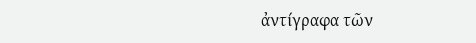ἀντίγραφα τῶν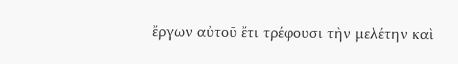ἔργων αὐτοῦ ἔτι τρέφουσι τὴν μελέτην καὶ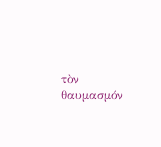τὸν θαυμασμόν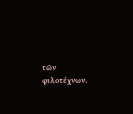τῶν φιλοτέχνων.